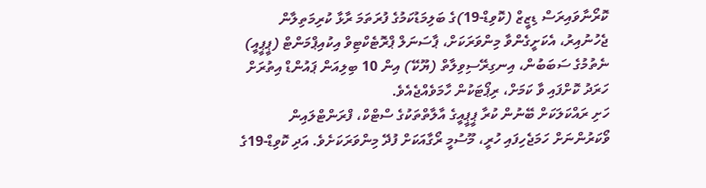ކޮރޯނާވައިރަސް ޑިޒީޒް (ކޮވިޑް-19)ގެ ބަލިމަޑުކަމުގެ ފުރަތަމަ ރާޅާ ކުރިމަތިލާން ޖެހުނުއިރު، އެކަށީގެންވާ މިންވަރަކަށް، ޕާސަނަލް ޕްރޮޓެކްޓިވް އިކުއިޕްމަންޓް (ޕީޕީއީ) ނެތުމުގެ ސަބަބުން، އިނގިރޭސިވިލާތް (ޔޫކޭ) އިން 10 ބިލިއަން ޕައުންޑް އިތުރަށް ހަރަދު ކޮށްފައި ވާ ކަމަށް، ރިޕޯޓަކުން ހާމަވެއްޖެއެވެ.
ހަށި ރައްކަލަކަށް ބޭނުން ކުރާ ޕީޕީއީގެ އާލާތްތަކުގެ ސްޓްކް، ފްރަންޓްލައިން ވޯކަރުންނަށް ހަމަޖެހިފައި ހުރީ، މޫސުމީ ރޯގާއަކަށް ފުދޭ މިންވަރަކަށެވެ. އަދި ކޮވިޑް-19ގެ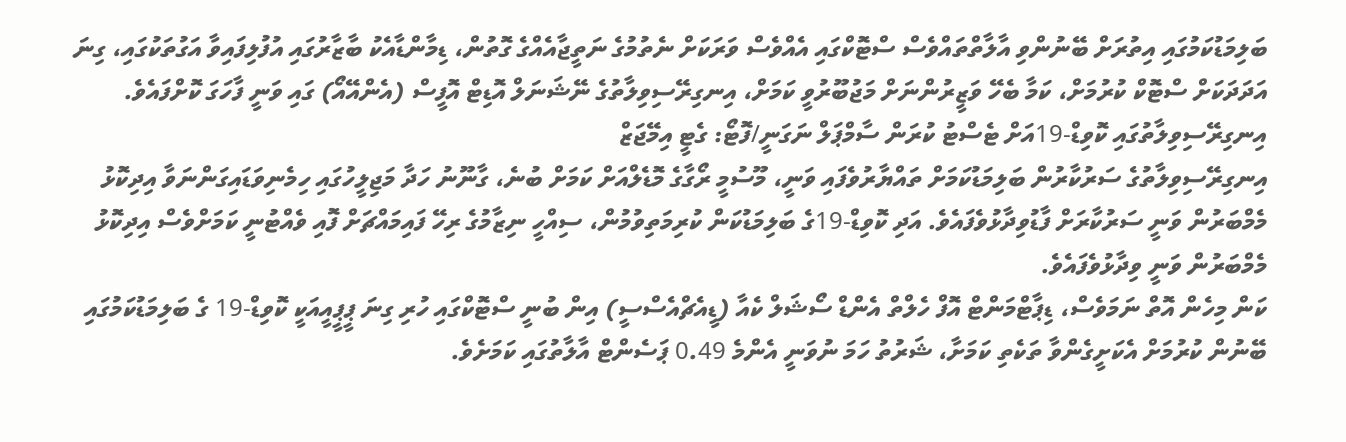ބަލިމަޑުކަމުގައި އިތުރަށް ބޭނުންވި އާލާތްތައްވެސް ސްޓޮކްގައި އެއްވެސް ވަރަކަށް ނެތުމުގެ ނަތީޖާއެއްގެ ގޮތުން، ޑިމާންޑާއެކު ބާޒާރުގައި އުފުލިފައިވާ އަގުތަކުގައި، ގިނަ އަދަދަކަށް ސްޓޮކް ކުރުމަށް، ކަމާ ބެހޭ ވަޒީރުންނަށް މަޖުބޫރުވީ ކަމަށް، އިނގިރޭސިވިލާތުގެ ނޭޝަނަލް އޮޑިޓް އޮފީސް (އެންއޭއޯ) ގައި ވަނީ ފާހަގަ ކޮށްފައެވެ.
އިނގިރޭސިވިލާތުގައި ކޮވިޑް-19އަށް ޓެސްޓު ކުރަން ސާމްޕަލް ނަގަނީ/ފޮޓޯ: ގެޓީ އިމޭޖަޒް
އިނގިރޭސިވިލާތުގެ ސަރުކާރުން ބަލިމަޑުކަމަށް ތައްޔާރުވެފައި ވަނީ، މޫސުމީ ރޯގާގެ މޮޑެލްއަށް ކަމަށް ބުނެ، ގާނޫނު ހަދާ މަޖިލީހުގައި ހިމެނިވަޑައިގަންނަވާ އިދިކޮޅު މެމްބަރުން ވަނީ ސަރުކާރަށް ފާޑުވިދާޅުވެފައެވެ. އަދި ކޮވިޑް-19ގެ ބަލިމަޑުކަން ކުރިމަތިވުމުން، ސިއްހީ ނިޒާމުގެ ރިހޭ ފައިމައްޗަށް ފޮއި ވެއްޓުނީ ކަމަށްވެސް އިދިކޮޅު މެމްބަރުން ވަނީ ވިދާޅުވެފައެވެ.
ކަން މިހެން އޮތް ނަމަވެސް، ޑިޕާޓްމަންޓް އޮފް ހެލްތް އެންޑް ސޯޝަލް ކެއާ (ޑީއެޗްއެސްސީ) އިން ބުނީ ސްޓޮކްގައި ހުރި ގިނަ ޕީޕީއީއަކީ ކޮވިޑް-19 ގެ ބަލިމަޑުކަމުގައި ބޭނުން ކުރުމަށް އެކަށީގެންވާ ތަކެތި ކަމަށާ، ޝަރުތު ހަމަ ނުވަނީ އެންމެ 0.49 ޕަސެންޓް އާލާތުގައި ކަމަށެވެ.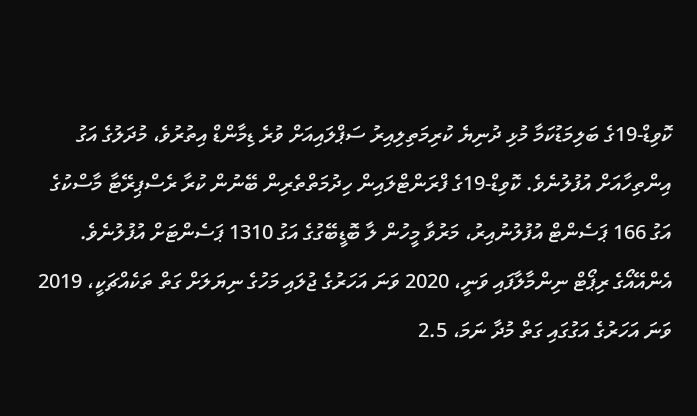ކޮވިޑް-19ގެ ބަލިމަޑުކަމާ މުޅި ދުނިޔެ ކުރިމަތިލިއިރު ސަޕްލައިއަށް ވުރެ ޑިމާންޑް އިތުރުވެ، މުދަލުގެ އަގު އިންތިހާއަށް އުފުލުނެވެ. ކޮވިޑް-19ގެ ފްރަންޓްލައިން ހިދުމަތްތެރިން ބޭނުން ކުރާ ރެސްޕިރޭޓާ މާސްކުގެ އަގު 166 ޕަސެންޓް އުފުލުނުއިރު، މަރުވާ މީހުން ލާ ބޮޑީބޭގުގެ އަގު 1310 ޕަސެންޓަށް އުފުލުނެވެ.
އެންއޭއޯގެ ރިޕޯޓް ނިންމާލާފައި ވަނީ، 2020 ވަނަ އަހަރުގެ ޖުލައި މަހުގެ ނިޔަލަށް ގަތް ތަކެއްޗަކީ، 2019 ވަނަ އަހަރުގެ އަގުގައި ގަތް މުދާ ނަމަ، 2.5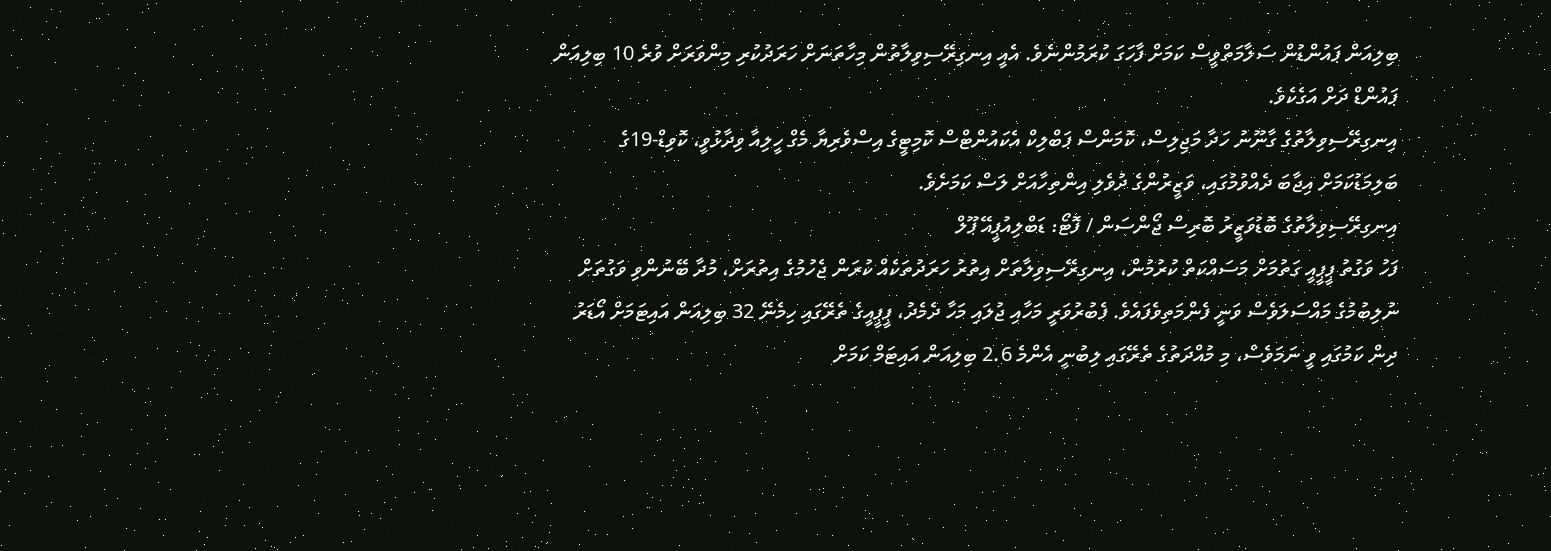ބިލިއަން ޕައުންޑުން ސަލާމަތްވީސް ކަމަށް ފާހަގަ ކުރަމުންނެވެ. އެއީ އިނގިރޭސިވިލާތުން މިހާތަނަށް ހަރަދުކުރި މިންވަރަށް ވުރެ 10 ބިލިއަން ޕައުންޑް ދަށް އަގެކެވެ.
އިނގިރޭސިވިލާތުގެ ގާނޫނު ހަދާ މަޖިލިސް، ކޮމަންސް ޕަބްލިކް އެކައުންޓްސް ކޮމިޓީގެ އިސްވެރިޔާ މެގް ހީލިއާ ވިދާޅުވީ، ކޮވިޑް-19ގެ ބަލިމަޑުކަމަށް އިޖާބަ ދެއްވުމުގައި، ވަޒީރުންގެ ދުވެލި އިންތިހާއަށް ލަސް ކަމަށެވެ.
އިނގިރޭސިވިލާތުގެ ބޮޑުވަޒީރު ބޮރިސް ޖޯންސަން / ފޮޓޯ: ޑަބްލިއުޕީއޭ ޕޫލް
ފަހު ވަގުތު ޕީޕީއީ ގަތުމަށް މަސައްކަތް ކުރުމުން، އިނގިރޭސިވިލާތަށް އިތުރު ހަރަދުތަކެއް ކުރަން ޖެހުމުގެ އިތުރަށް، މުދާ ބޭނުންވި ވަގުތަށް ނުލިބުމުގެ މައްސަލަވެސް ވަނީ ފެންމަތިވެފައެވެ. ފެބުރުވަރީ މަހާއި ޖުލައި މަހާ ދެމެދު، ޕީޕީއީގެ ތެރޭގައި ހިމެނޭ 32 ބިލިއަން އައިޓަމަށް އޯޑަރު ދިން ކަމުގައި ވީ ނަމަވެސް، މި މުއްދަތުގެ ތެރޭގައި ލިބުނީ އެންމެ 2.6 ބިލިއަން އައިޓަމް ކަމަށް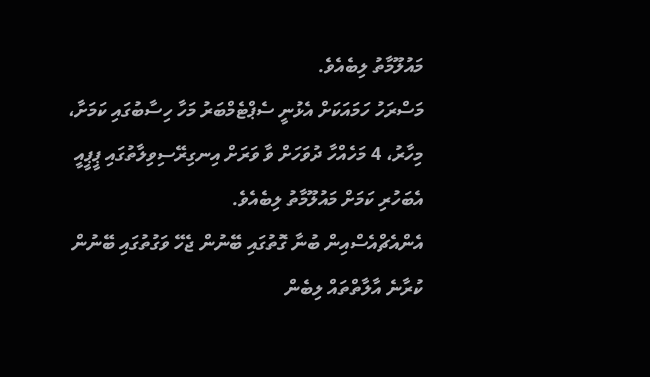މައުލޫމާތު ލިބެއެވެ.
މަސްރަހު ހަމައަކަށް އެޅުނީ ސެޕްޓެމްބަރު މަހާ ހިސާބުގައި ކަމަށާ، މިހާރު، 4 މަހެއްހާ ދުވަހަށް ވާ ވަރަށް އިނގިރޭސިވިލާތުގައި ޕީޕީއީ އެބަހުރި ކަމަށް މައުލޫމާތު ލިބެއެވެ.
އެންއެޗްއެސްއިން ބުނާ ގޮތުގައި ބޭނުން ޖެހޭ ވަގުތުގައި ބޭނުން ކުރާނެ އާލާތްތައް ލިބެން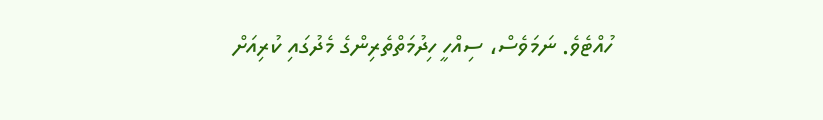ހުއްޓެވެ. ނަމަވެސް، ސިއްހީ ހިދުމަތްތެރިންގެ މެދުގައި ކުރިއަށް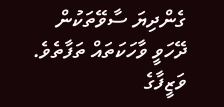ގެންދިޔަ ސާވޭތަކުން ދޭހަވީ ވާހަކަތައް ތަފާތެވެ. ވަޒީފާގެ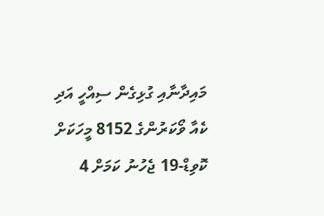މައިދާނާއި ގުޅިގެން ސިއްހީ އަދި ކެއާ ވޯކަރުންގެ 8152 މީހަކަށް ކޮވިޑް-19 ޖެހުނު ކަމަށް 4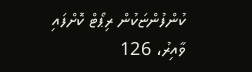ކުންފުންޏަކުން ރިޕޯޓް ކޮށްފައި ވާއިރު، 126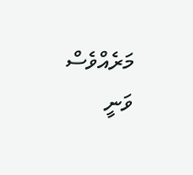މަރެއްވެސް ވަނީ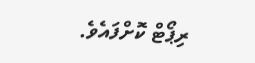ރިޕޯޓް ކޮށްފައެވެ.